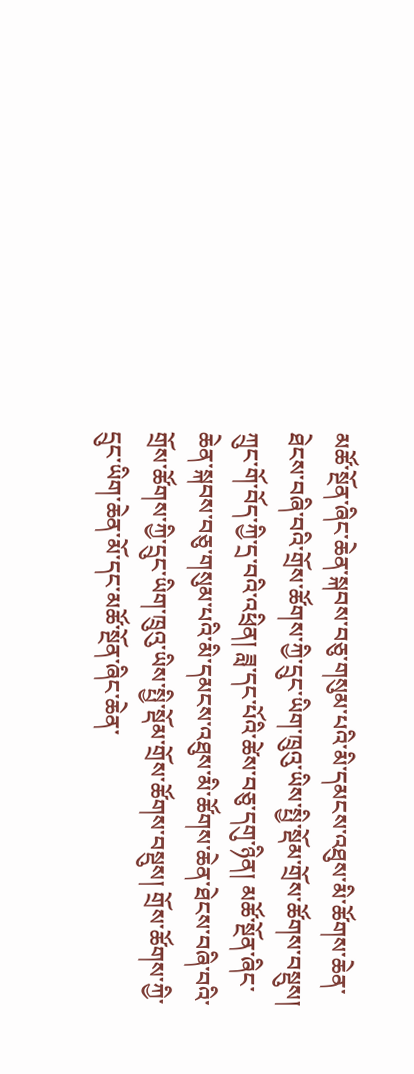མཚོ་སྔོན་ཞིང་ཆེན་སྐབས་བཅུ་གསུམ་པའི་མི་དམངས་འཐུས་མི་ཚོགས་ཆེན་ཐེངས་བཞི་བའི་གྲོས་ཚོགས་ཀྱི་དྲུང་ཡིག་ཁྲུའུ་ཡིས་སྤྱི་སྡོམ་གྲོས་ཚོགས་བསྡུས།
ཀྲུང་གོ་བོད་ཀྱི་དྲ་བའི་འཕྲིན། ཟླ་དང་པོའི་ཚེས་བཅུ་དགུ་ཉིན། མཚོ་སྔོན་ཞིང་ཆེན་སྐབས་བཅུ་གསུམ་པའི་མི་དམངས་འཐུས་མི་ཚོགས་ཆེན་ཐེངས་བཞི་བའི་གྲོས་ཚོགས་ཀྱི་དྲུང་ཡིག་ཁྲུའུ་ཡིས་སྤྱི་སྡོམ་གྲོས་ཚོགས་བསྡུས། གྲོས་ཚོགས་ཀྱི་དྲུང་ཡིག་ཆེན་མོ་དང་མཚོ་སྔོན་ཞིང་ཆེན་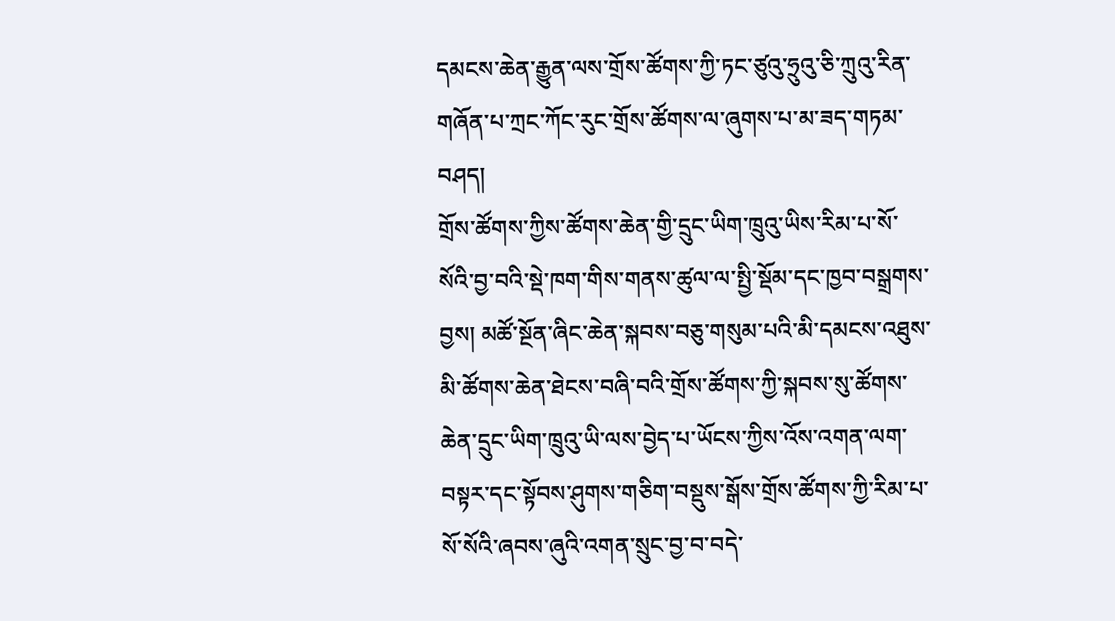དམངས་ཆེན་རྒྱུན་ལས་གྲོས་ཚོགས་ཀྱི་ཏང་ཙུའུ་ཧྲུའུ་ཅི་ཀྲུའུ་རིན་གཞོན་པ་ཀྲང་ཀོང་རུང་གྲོས་ཚོགས་ལ་ཞུགས་པ་མ་ཟད་གཏམ་བཤད།
གྲོས་ཚོགས་ཀྱིས་ཚོགས་ཆེན་གྱི་དྲུང་ཡིག་ཁྲུའུ་ཡིས་རིམ་པ་སོ་སོའི་བྱ་བའི་སྡེ་ཁག་གིས་གནས་ཚུལ་ལ་སྤྱི་སྡོམ་དང་ཁྱབ་བསྒྲགས་བྱས། མཚོ་སྔོན་ཞིང་ཆེན་སྐབས་བཅུ་གསུམ་པའི་མི་དམངས་འཐུས་མི་ཚོགས་ཆེན་ཐེངས་བཞི་བའི་གྲོས་ཚོགས་ཀྱི་སྐབས་སུ་ཚོགས་ཆེན་དྲུང་ཡིག་ཁྲུའུ་ཡི་ལས་བྱེད་པ་ཡོངས་ཀྱིས་འོས་འགན་ལག་བསྟར་དང་སྟོབས་ཤུགས་གཅིག་བསྡུས་སྒོས་གྲོས་ཚོགས་ཀྱི་རིམ་པ་སོ་སོའི་ཞབས་ཞུའི་འགན་སྲུང་བྱ་བ་བདེ་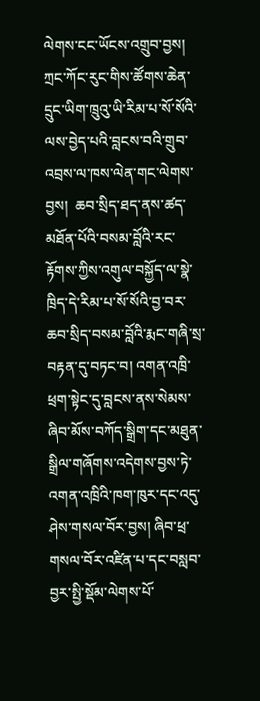ལེགས་ངང་ཡོངས་འགྲུབ་བྱས།
ཀྲང་ཀོང་རུང་གིས་ཚོགས་ཆེན་དྲུང་ཡིག་ཁྲུའུ་ཡི་རིམ་པ་སོ་སོའི་ལས་བྱེད་པའི་བླངས་བའི་གྲུབ་འབྲས་ལ་ཁས་ལེན་གང་ལེགས་བྱས།  ཆབ་སྲིད་ཐད་ནས་ཚད་མཐོན་པོའི་བསམ་བློའི་རང་རྟོགས་ཀྱིས་འགུལ་བསྐྱོད་ལ་སྣེ་ཁྲིད་དེ་རིམ་པ་སོ་སོའི་བྱ་བར་ཆབ་སྲིད་བསམ་བློའི་རྨང་གཞི་སྲ་བརྟན་དུ་བཏང་བ། འགན་འཁྲི་ཕྲག་སྟེང་དུ་བླངས་ནས་སེམས་ཞིབ་མོས་བཀོད་སྒྲིག་དང་མཐུན་སྒྲིལ་གཞོགས་འདེགས་བྱས་ཏེ་འགན་འཁྲིའི་ཁག་ཁུར་དང་འདུ་ཤེས་གསལ་བོར་བྱས། ཞིབ་ཕྲ་གསལ་བོར་འཛིན་པ་དང་བསླབ་བྱར་སྤྱི་སྡོམ་ལེགས་པོ་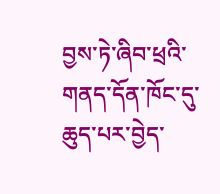བྱས་ཏེ་ཞིབ་ཕྲའི་གནད་དོན་ཁོང་དུ་ཆུད་པར་བྱེད་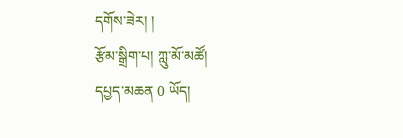དགོས་ཟེར། །
རྩོམ་སྒྲིག་པ། ཀླུ་མོ་མཚོ།
དཔྱད་མཆན 0 ཡོད།